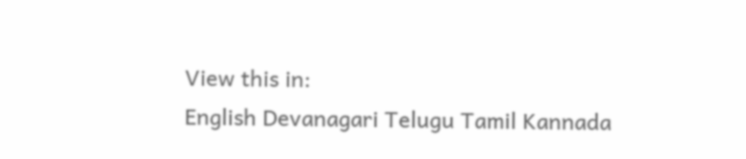View this in:
English Devanagari Telugu Tamil Kannada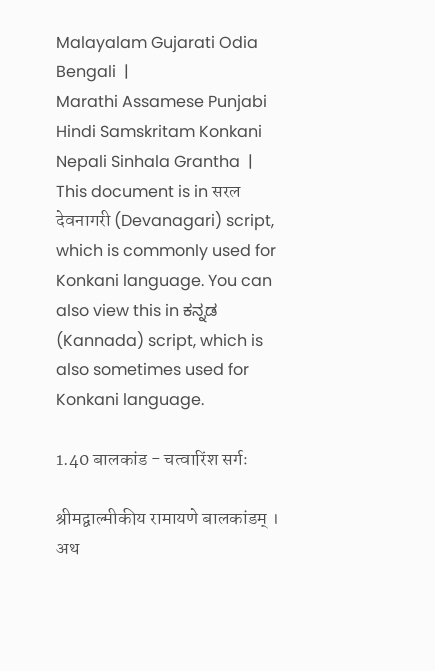Malayalam Gujarati Odia Bengali  |
Marathi Assamese Punjabi Hindi Samskritam Konkani Nepali Sinhala Grantha  |
This document is in सरल देवनागरी (Devanagari) script, which is commonly used for Konkani language. You can also view this in ಕನ್ನಡ (Kannada) script, which is also sometimes used for Konkani language.

1.40 बालकांड - चत्वारिंश सर्गः

श्रीमद्वाल्मीकीय रामायणे बालकांडम् ।
अथ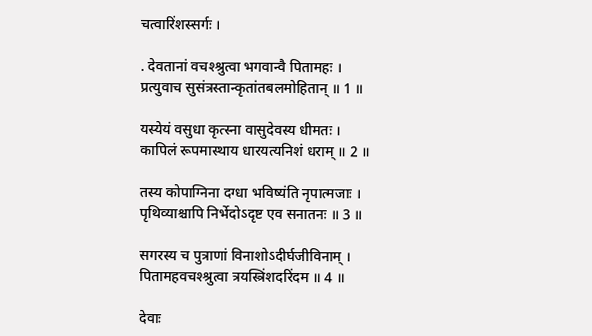चत्वारिंशस्सर्गः ।

. देवतानां वचश्श्रुत्वा भगवान्वै पितामहः ।
प्रत्युवाच सुसंत्रस्तान्कृतांतबलमोहितान् ॥ 1 ॥

यस्येयं वसुधा कृत्स्ना वासुदेवस्य धीमतः ।
कापिलं रूपमास्थाय धारयत्यनिशं धराम् ॥ 2 ॥

तस्य कोपाग्निना दग्धा भविष्यंति नृपात्मजाः ।
पृथिव्याश्चापि निर्भेदोऽदृष्ट एव सनातनः ॥ 3 ॥

सगरस्य च पुत्राणां विनाशोऽदीर्घजीविनाम् ।
पितामहवचश्श्रुत्वा त्रयस्त्रिंशदरिंदम ॥ 4 ॥

देवाः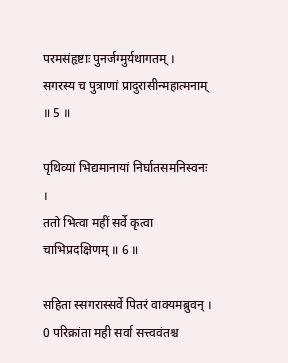परमसंहृष्टाः पुनर्जग्मुर्यथागतम् ।
सगरस्य च पुत्राणां प्रादुरासीन्महात्मनाम् ॥ 5 ॥

पृथिव्यां भिद्यमानायां निर्घातसमनिस्वनः ।
ततो भित्वा महीं सर्वे कृत्वा चाभिप्रदक्षिणम् ॥ 6 ॥

सहिता स्सगरास्सर्वे पितरं वाक्यमब्रुवन् ।
0 परिक्रांता मही सर्वा सत्त्ववंतश्च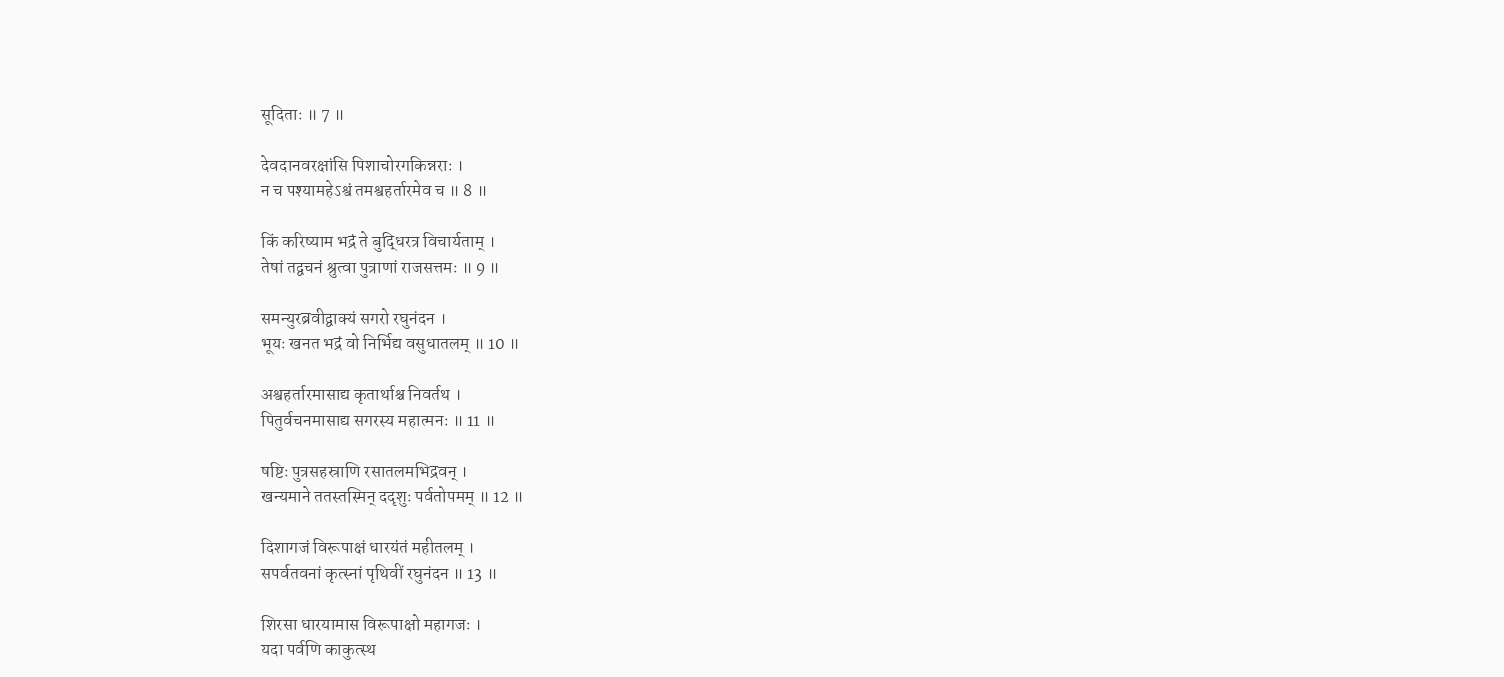सूदिताः ॥ 7 ॥

देवदानवरक्षांसि पिशाचोरगकिन्नराः ।
न च पश्यामहेऽश्वं तमश्वहर्तारमेव च ॥ 8 ॥

किं करिष्याम भद्रं ते बुद्धिरत्र विचार्यताम् ।
तेषां तद्वचनं श्रुत्वा पुत्राणां राजसत्तमः ॥ 9 ॥

समन्युरब्रवीद्वाक्यं सगरो रघुनंदन ।
भूयः खनत भद्रं वो निर्भिद्य वसुधातलम् ॥ 10 ॥

अश्वहर्तारमासाद्य कृतार्थाश्च निवर्तथ ।
पितुर्वचनमासाद्य सगरस्य महात्मनः ॥ 11 ॥

षष्टिः पुत्रसहस्राणि रसातलमभिद्रवन् ।
खन्यमाने ततस्तस्मिन् ददृशुः पर्वतोपमम् ॥ 12 ॥

दिशागजं विरूपाक्षं धारयंतं महीतलम् ।
सपर्वतवनां कृत्स्नां पृथिवीं रघुनंदन ॥ 13 ॥

शिरसा धारयामास विरूपाक्षो महागजः ।
यदा पर्वणि काकुत्स्थ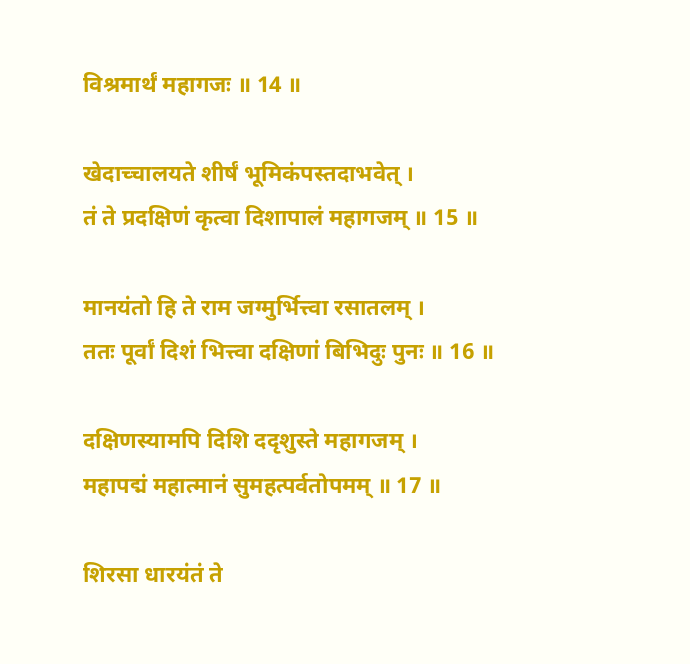विश्रमार्थं महागजः ॥ 14 ॥

खेदाच्चालयते शीर्षं भूमिकंपस्तदाभवेत् ।
तं ते प्रदक्षिणं कृत्वा दिशापालं महागजम् ॥ 15 ॥

मानयंतो हि ते राम जग्मुर्भित्त्वा रसातलम् ।
ततः पूर्वां दिशं भित्त्वा दक्षिणां बिभिदुः पुनः ॥ 16 ॥

दक्षिणस्यामपि दिशि ददृशुस्ते महागजम् ।
महापद्मं महात्मानं सुमहत्पर्वतोपमम् ॥ 17 ॥

शिरसा धारयंतं ते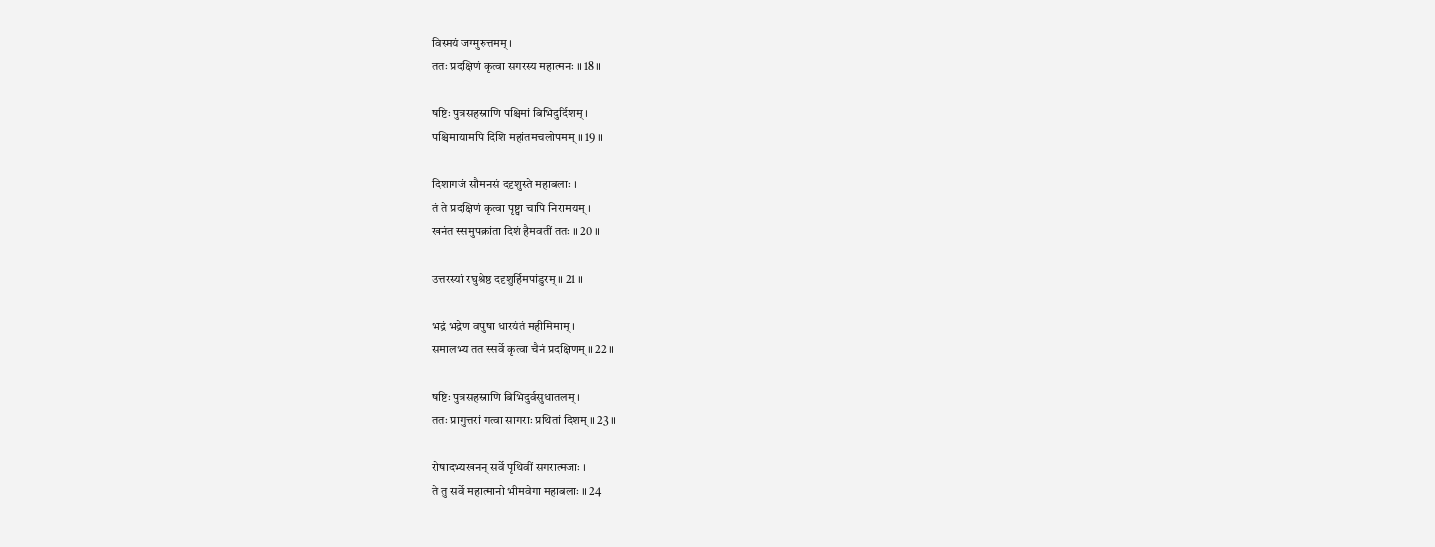विस्मयं जग्मुरुत्तमम् ।
ततः प्रदक्षिणं कृत्वा सगरस्य महात्मनः ॥ 18 ॥

षष्टिः पुत्रसहस्राणि पश्चिमां बिभिदुर्दिशम् ।
पश्चिमायामपि दिशि महांतमचलोपमम् ॥ 19 ॥

दिशागजं सौमनसं ददृशुस्ते महाबलाः ।
तं ते प्रदक्षिणं कृत्वा पृष्ट्वा चापि निरामयम् ।
खनंत स्समुपक्रांता दिशं हैमवतीं ततः ॥ 20 ॥

उत्तरस्यां रघुश्रेष्ठ ददृशुर्हिमपांडुरम् ॥ 21 ॥

भद्रं भद्रेण वपुषा धारयंतं महीमिमाम् ।
समालभ्य तत स्सर्वे कृत्वा चैनं प्रदक्षिणम् ॥ 22 ॥

षष्टिः पुत्रसहस्राणि बिभिदुर्वसुधातलम् ।
ततः प्रागुत्तरां गत्वा सागराः प्रथितां दिशम् ॥ 23 ॥

रोषादभ्यखनन् सर्वे पृथिवीं सगरात्मजाः ।
ते तु सर्वे महात्मानो भीमवेगा महाबलाः ॥ 24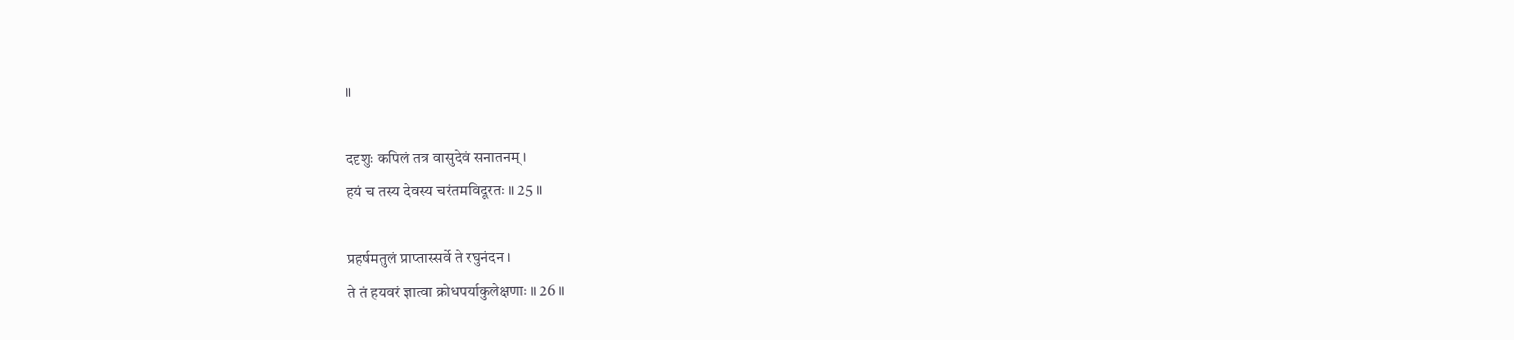॥

ददृशुः कपिलं तत्र वासुदेवं सनातनम् ।
हयं च तस्य देवस्य चरंतमविदूरतः ॥ 25 ॥

प्रहर्षमतुलं प्राप्तास्सर्वे ते रघुनंदन ।
ते तं हयवरं ज्ञात्वा क्रोधपर्याकुलेक्षणाः ॥ 26 ॥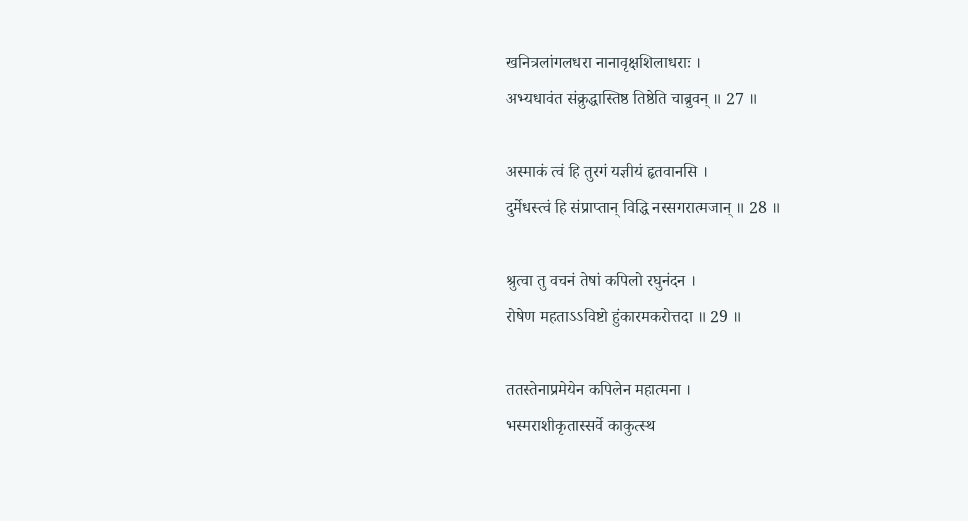खनित्रलांगलधरा नानावृक्षशिलाधराः ।
अभ्यधावंत संक्रुद्धास्तिष्ठ तिष्ठेति चाब्रुवन् ॥ 27 ॥

अस्माकं त्वं हि तुरगं यज्ञीयं हृतवानसि ।
दुर्मेधस्त्वं हि संप्राप्तान् विद्धि नस्सगरात्मजान् ॥ 28 ॥

श्रुत्वा तु वचनं तेषां कपिलो रघुनंदन ।
रोषेण महताऽऽविष्टो हुंकारमकरोत्तदा ॥ 29 ॥

ततस्तेनाप्रमेयेन कपिलेन महात्मना ।
भस्मराशीकृतास्सर्वे काकुत्स्थ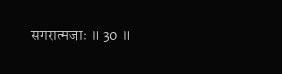सगरात्मजाः ॥ 30 ॥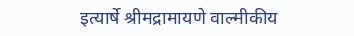इत्यार्षे श्रीमद्रामायणे वाल्मीकीय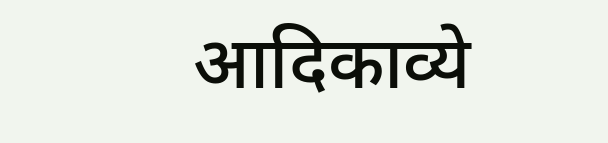आदिकाव्ये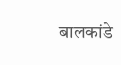बालकांडे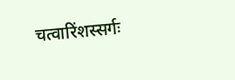चत्वारिंशस्सर्गः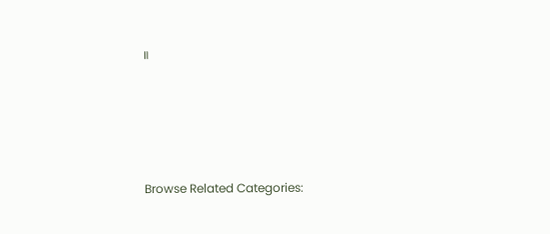॥




Browse Related Categories: